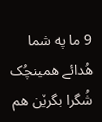9 ما په شما هُدائے همینچُک شُگرا بگرێن هم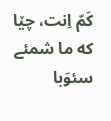کَمّ اِنت، چێا که ما شمئے سئوَبا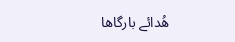هُدائے بارگاها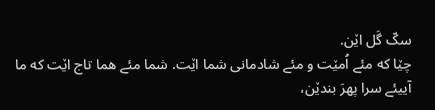سکّ گَل اێن.
چێا که مئے اُمێت و مئے شادمانی شما اێت. شما مئے هما تاج اێت که ما آییئے سرا پهرَ بندێن،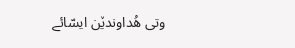وتی هُداوندێن ایسّائے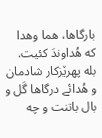بارگاها، هما وهدا که هُداوندَ کئیت.
بله پهرێزکار شادمان و هُدائے درگاها گَل و بال باتنت و چه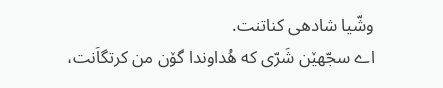وشّیا شادهی کناتنت.
اے سجّهێن شَرّی که هُداوندا گۆن من کرتگاَنت،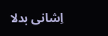اِشانی بدلا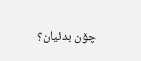چۆن بدئیان؟